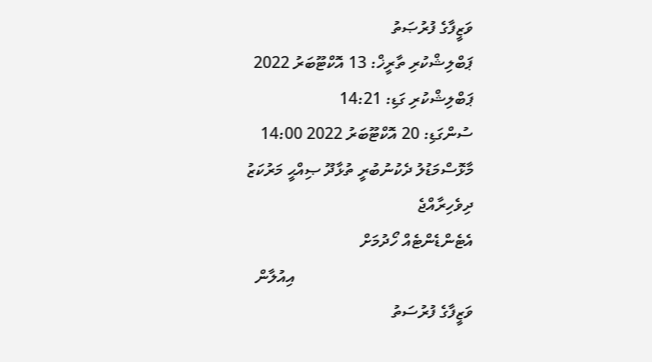ވަޒީފާގެ ފުރުޞަތު
ޕަބްލިޝްކުރި ތާރީޚް: 13 އޮކްޓޫބަރު 2022
ޕަބްލިޝްކުރި ގަޑި: 14:21
ސުންގަޑި: 20 އޮކްޓޫބަރު 2022 14:00
މާޅޮސްމަޑުލު ދެކުނުބުރީ ތުޅާދޫ ޞިއްޙީ މަރުކަޒު
ދިވެހިރާއްޖެ
އެޓެންޑެންޓެއް ހޯދުމަށް
                                           އިއުލާން
ވަޒީފާގެ ފުރުސަތު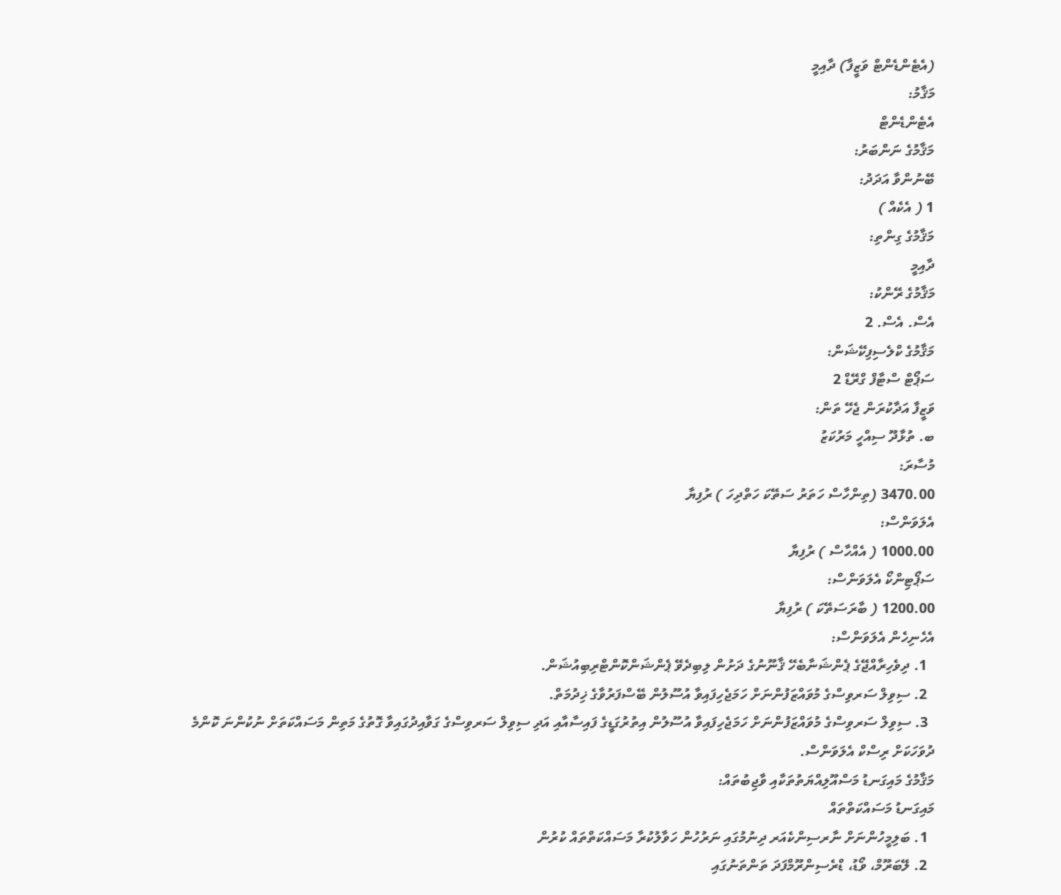(އެޓެންޑެންޓް ވަޒީފާ) ދާއިމީ
މަޤާމު:
އެޓެންޑެންޓް
މަޤާމުގެ ނަންބަރު:
ބޭނުންވާ އަދަދު:
1 ( އެކެއް )
މަޤާމުގެ ގިންތި:
ދާއިމީ
މަޤާމުގެ ރޭންކު:
އެސް. އެސް. 2
މަޤާމުގެ ކްލެސިފިކޭޝަން:
ސަޕޯޓް ސްޓާފް ގްރޭޑް 2
ވަޒީފާ އަދާކުރަން ޖެހޭ ތަން:
ބ. ތުޅާދޫ ސިއްހީ މަރުކަޒު
މުސާރަ:
3470.00 (ތިންހާސް ހަތަރު ސަތޭކަ ހަތްދިހަ ) ރުފިޔާ
އެލަވަންސް:
1000.00 ( އެއްހާސް ) ރުފިޔާ
ސަޕޯޓިންކޯ އެލަވަންސް:
1200.00 ( ބާރަސަތޭކަ ) ރުފިޔާ
އެހެނިހެން އެލަވަންސް:
  1. ދިވެހިރާއްޖޭގެ ޕެންޝަނާބެހޭ ޤާނޫނުގެ ދަށުން ލިބިދެވޭ ޕެންޝަންކޮންޓްރިބިއުޝަން.
  2. ސިވިލް ސަރވިސްގެ މުވައްޒަފުންނަށް ހަމަޖެހިފައިވާ އުސޫލުން ބޭސްފަރުވާގެ ޚިދުމަތް.
  3. ސިވިލް ސަރވިސްގެ މުވައްޒަފުންނަށް ހަމަޖެހިފައިވާ އުސޫލުން އިތުރުގަޑީގެ ފައިސާއާއި އަދި ސިވިލް ސަރވިސްގެ ގަވާއިދުގައިވާ ގޮތުގެ މަތިން މަސައްކަތަށް ނުކުންނަ ކޮންމެ ދުވަހަކަށް ރިސްކް އެލަވަންސް.
މަޤާމުގެ މައިގަނޑު މަސްއޫލިއްޔަތުތަކާއި ވާޖިބުތައް:
މައިގަނޑު މަސައްކަތްތައް
  1. ބަލިމީހުންނަށް ނާރސިންކެއަރ ދިނުމުގައި ނަރުހުން ހަވާލުކުރާ މަސައްކަތްތައް ކުރުން
  2. ލޭބަރޫމް، ވޯޑު، ޑްރެސިންރޫމްފަދަ ތަންތަނުގައި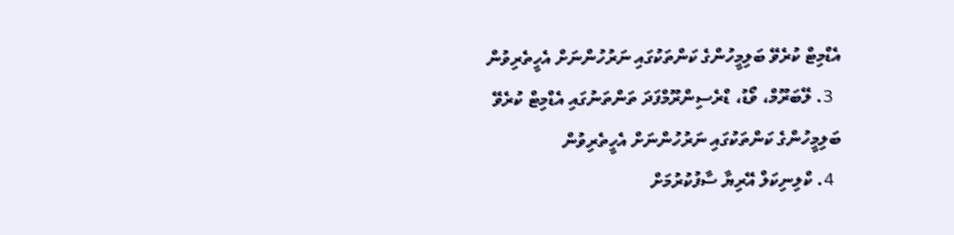އެޑްމިޓް ކުރެވޭ ބަލިމީހުންގެ ކަންތަކުގައި ނަރުހުންނަށް އެހީތެރިވުން
  3. ލޭބަރޫމް، ވޯޑު، ޑްރެސިންރޫމްފަދަ ތަންތަނުގައި އެޑްމިޓް ކުރެވޭ ބަލިމީހުންގެ ކަންތަކުގައި ނަރުހުންނަށް އެހީތެރިވުން
  4. ކްލިނިކަލް އޭރިޔާ ސާފުކުރުމަށް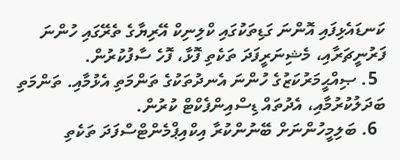ކަނޑައެޅިފައި އޮންނަ ގަޑިތަކުގައި ކްލިނިކް އޭރިޔާގެ ތެރޭގައި ހުންނަ ފަރުނީޗަރާއި، މެޝިނަރީފަދަ ތަކެތި ފޮޅާ، ފޮހެ ސާފުކުރުން.
  5. ޞިއްޙީމަރުކަޒުގެ ހުންނަ އެނދުތަކުގެ ތަންމަތި އެޅުމާއި. ތަންމަތި ބަދަލުކުރުމާއި، އެދުތައް ޑިސްއިންފެކްޓް ކުރުން.
  6. ބަލިމީހުންނަށް ބޭނުންކުރާ އިކްއިޕްމެންޓްސްފަދަ ތަކެތި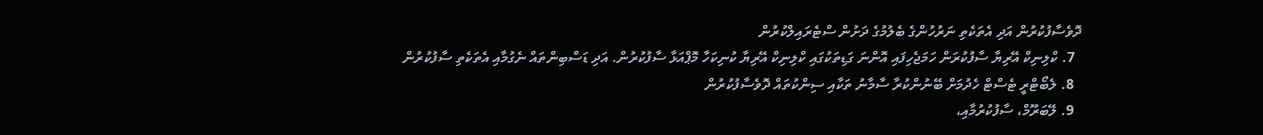ދޮވެސާފުކުރުން އަދި އެތަކެތި ނަރުހުންގެ ބެލުމުގެ ދަށުން ސްޓެރައިލްކުރުން
  7. ކްލިނިކް އޭރިޔާ ސާފުކުރަން ހަމަޖެހިފައި އޮންނަ ގަޑިތަކުގައި ކްލިނިކް އޭރިޔާ ކުނިކަހާ މޮޕްއަޅާ ސާފުކުރުން. އަދި ޑަސްބިންތައް ނެގުމާއި އެތަކެތި ސާފުކުރުން
  8. ލެބޯޓްރީ ޓެސްޓް ހެދުމަށް ބޭނުންކުރާ ސާމާނު ތަކާއި ސިންކުތައް ދޮވެސާފުކުރުން
  9. ލޭބަރޫމް، ސާފުކުރުމާއި،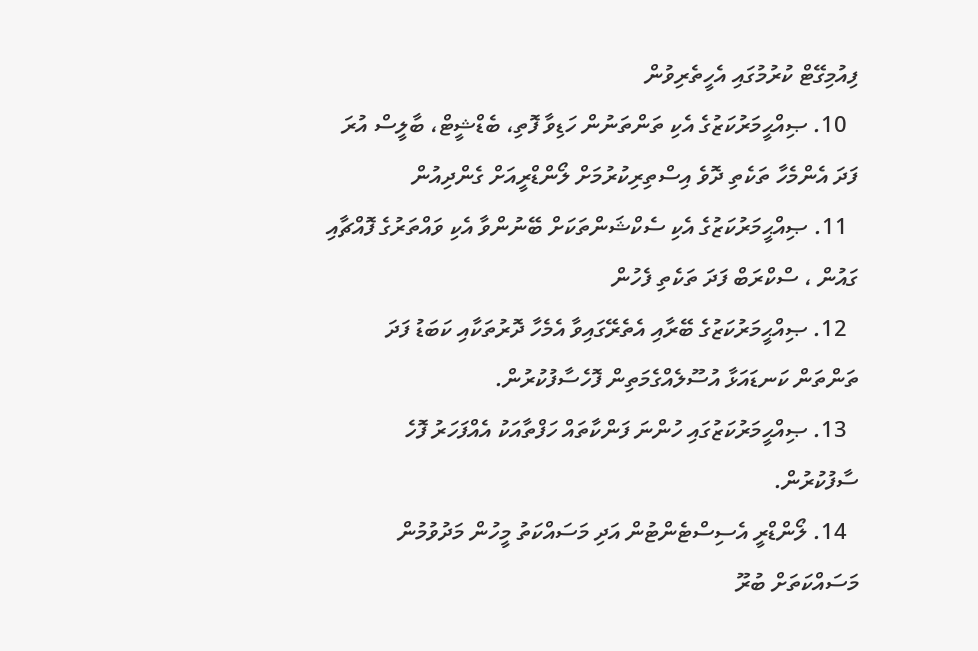ފިއުމިގޭޓް ކުރުމުގައި އެހީތެރިވުން
  10. ޞިއްޙީމަރުކަޒުގެ އެކި ތަންތަނުން ހަޑިވާ ފޮތި، ބެޑްޝީޓް، ބާލީސް އުރަ ފަދަ އެންމެހާ ތަކެތި ދޮވެ އިސްތިރިކުރުމަށް ލޯންޑްރީއަށް ގެންދިއުން
  11. ޞިއްޙީމަރުކަޒުގެ އެކި ސެކްޝަންތަކަށް ބޭނުންވާ އެކި ވައްތަރުގެ ފޮއްޗާއި ގައުން ، ސްކްރަބް ފަދަ ތަކެތި ފެހުން
  12. ޞިއްޙީމަރުކަޒުގެ ބޭރާއި އެތެރޭގައިވާ އެމެހާ ދޮރުތަކާއި ކަބަޑު ފަދަ ތަންތަން ކަނޑައަޅާ އުސޫލެއްގެމަތިން ފޮހެސާފުކުރުން.
  13. ޞިއްޙީމަރުކަޒުގައި ހުންނަ ފަންކާތައް ހަފްތާއަކު އެއްފަހަރު ފޮހެ ސާފުކުރުން.
  14. ލޯންޑްރީ އެސިސްޓެންޓުން އަދި މަސައްކަތު މީހުން މަދުވުމުން މަސައްކަތަށް ބުރޫ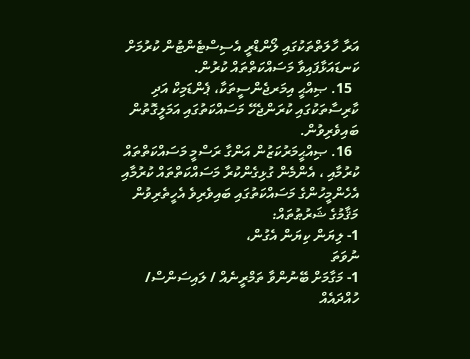އަރާ ހާލަތްތަކުގައި ލޯންޑްރީ އެސިސްޓެންޓުން ކުރުމަށް ކަނޑައަޅާފައިވާ މަސައްކަތްތައް ކުރުން.
  15. ޞިއްޙީ އިމަރޖެންސީތަކާ، ޕެންޑަމިކް އަދި ކާރިސާތަކުގައި ކުރަންޖެހޭ މަސައްކަތުގައި އަމަލީގޮތުން ބައިވެރިވުން.
  16. ޞިއްޙީމަރުކަޒުން އަންގާ ރަސްމީ މަސައްކަތްތައް ކުރުމާއި ، އެންމެން ގުޅިގެންކުރާ މަސައްކަތްތައް ކުރުމާއި އެހެންމީހުންގެ މަސައްކަތުގައި ބައިވެރިވެ އެހީތެރިވުން
މަޤާމުގެ ޝަރުޠުތައް:
1- ލިޔަން ކިޔަން އެގުން،
ނުވަތަ
1- މަގާމަށް ބޭނުންވާ ތަމްރީނެއް / ލައިސަންސް/ ހުއްދައެއް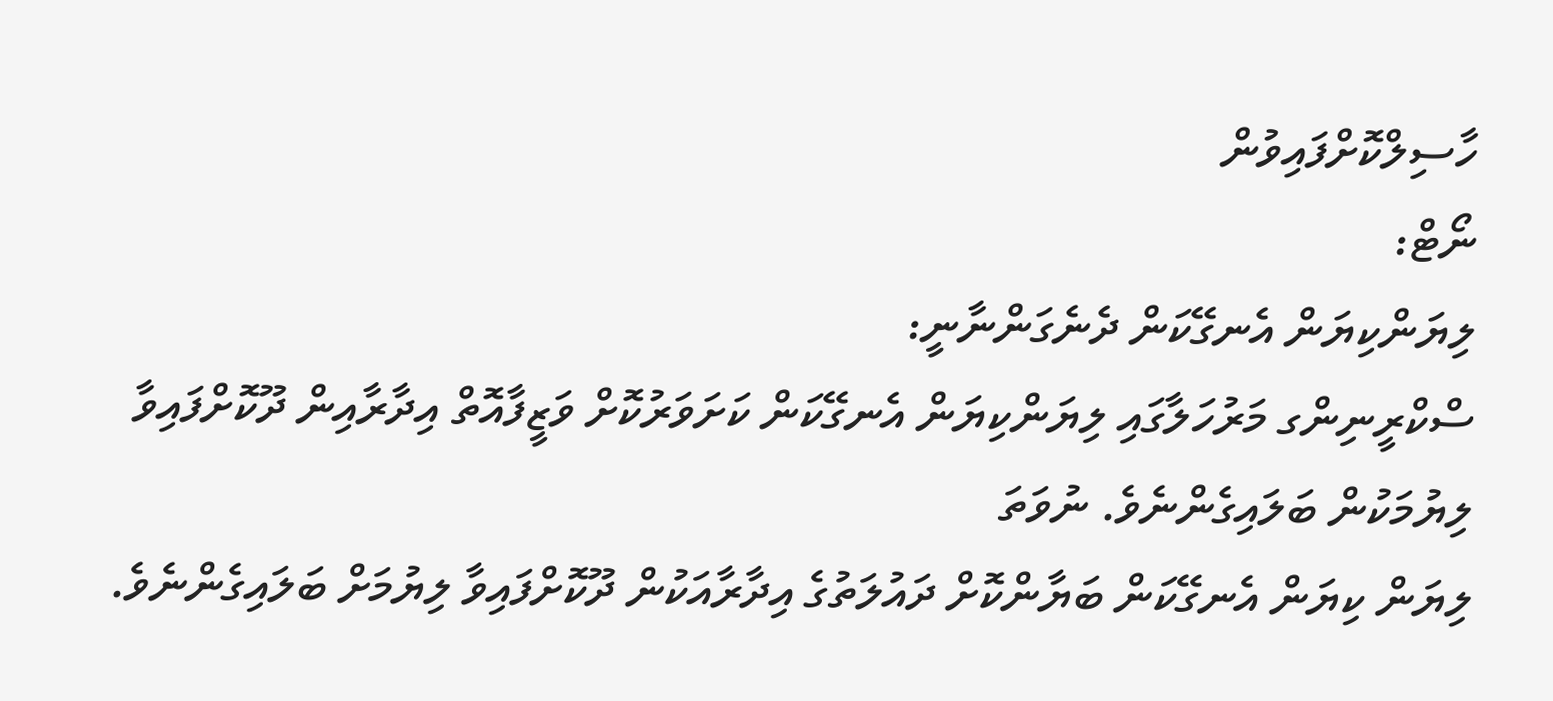ހާސިލްކޮށްފައިވުން
ނޯޓް:
ލިޔަންކިޔަން އެނގޭކަން ދެނެގަންނާނީ:
ސްކްރީނިންގ މަރުހަލާގައި ލިޔަންކިޔަން އެނގޭކަން ކަށަވަރުކޮށް ވަޒީފާއޮތް އިދާރާއިން ދޫކޮށްފައިވާ ލިޔުމަކުން ބަލައިގެންނެވެ. ނުވަތަ
ލިޔަން ކިޔަން އެނގޭކަން ބަޔާންކޮށް ދައުލަތުގެ އިދާރާއަކުން ދޫކޮށްފައިވާ ލިޔުމަށް ބަލައިގެންނެވެ.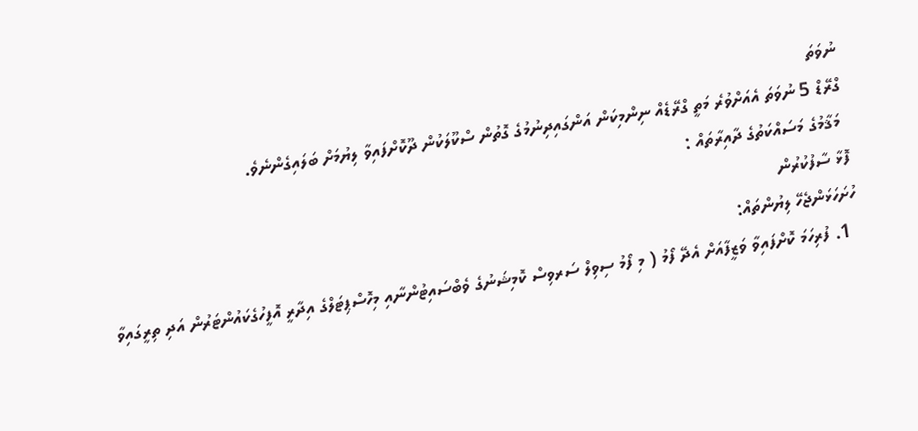ނުވަތަ
ގްރޭޑް 5 ނުވަތަ އެއަށްވުރެ މަތީ ގްރޭޑެއް ނިންމިކަން އަންގައިދިނުމުގެ ގޮތުން ސްކޫލަކުން ދޫކޮށްފައިވާ ލިޔުމަށް ބަލައިގެންނެވެ.
 މަޤާމުގެ މަސައްކަތުގެ ދާއިރާތައް :
ފޮޅާ ސާފުކުރުން
ހުށަހަޅަންޖެހޭ ލިޔުންތައް:
  1. ފުރިހަމަ ކޮށްފައިވާ ވަޒީފާއަށް އެދޭ ފޯމު ( މި ފޯމު ސިވިލް ސަރވިސް ކޮމިޝަނުގެ ވެބްސައިޓުންނާއި މިހޮސްޕިޓަލްގެ އިދާރީ އޮފީހުގެކައުންޓަރުން އަދި ތިރީގައިވާ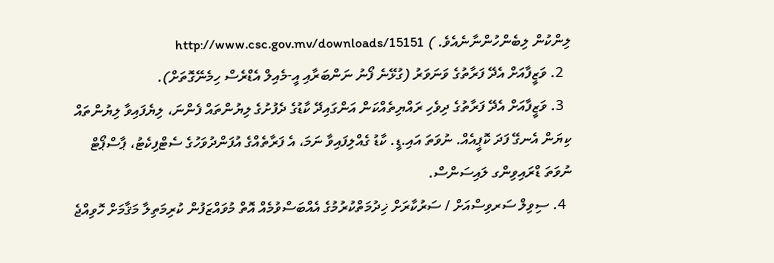ލިންކުން ލިބެންހުންނާނެއެވެ. ) http://www.csc.gov.mv/downloads/15151
  2. ވަޒީފާއަށް އެދޭ ފަރާތުގެ ވަނަވަރު (ގުޅޭނެ ފޯނު ނަންބަރާއި އީ-މެއިލް އެޑްރެސް ހިމެނޭގޮތަށް).
  3. ވަޒީފާއަށް އެދޭ ފަރާތުގެ ދިވެހި ރައްޔިތެއްކަން އަންގައިދޭ ކާޑުގެ ދެފުށުގެ ލިޔުންތައް ފެންނަ، ލިޔެފައިވާ ލިޔުންތައް ކިޔަން އެނގޭ ފަދަ ކޮޕީއެއް. ނުވަތަ އައި.ޑީ. ކާޑު ގެއްލިފައިވާ ނަމަ، އެ ފަރާތެއްގެ އުފަންދުވަހުގެ ސެޓްފިކެޓު، ޕާސްޕޯޓް ނުވަތަ ޑްރައިވިންގ ލައިސަންސް.
  4. ސިވިލް ސަރވިސްއަށް / ސަރުކާރަށް ޚިދުމަތްކުރުމުގެ އެއްބަސްވުމެއް އޮތް މުވައްޒަފުން ކުރިމަތިލާ މަޤާމަށް ހޮވިއްޖެ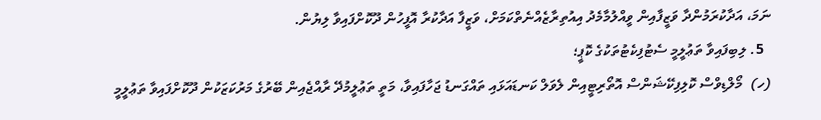ނަމަ، އަދާކުރަމުންދާ ވަޒީފާއިން ވީއްލުމާމެދު އިއުތިރާޒެއްނެތްކަމަށް، ވަޒީފާ އަދާކުރާ އޮފީހުން ދޫކޮށްފައިވާ ލިޔުން.
  5. ލިބިފައިވާ ތަޢުލީމީ ސެޓުފިކެޓުތަކުގެ ކޮޕީ؛
(ހ)  މޯލްޑިވްސް ކޮލިފިކޭޝަންސް އޮތޯރިޓީއިން ލެވަލް ކަނޑައަޅައި ތައްގަނޑު ޖަހާފައިވާ، މަތީ ތަޢުލީމުދޭ ރާއްޖެއިން ބޭރުގެ މަރުކަޒަކުން ދޫކޮށްފައިވާ ތަޢުލީމީ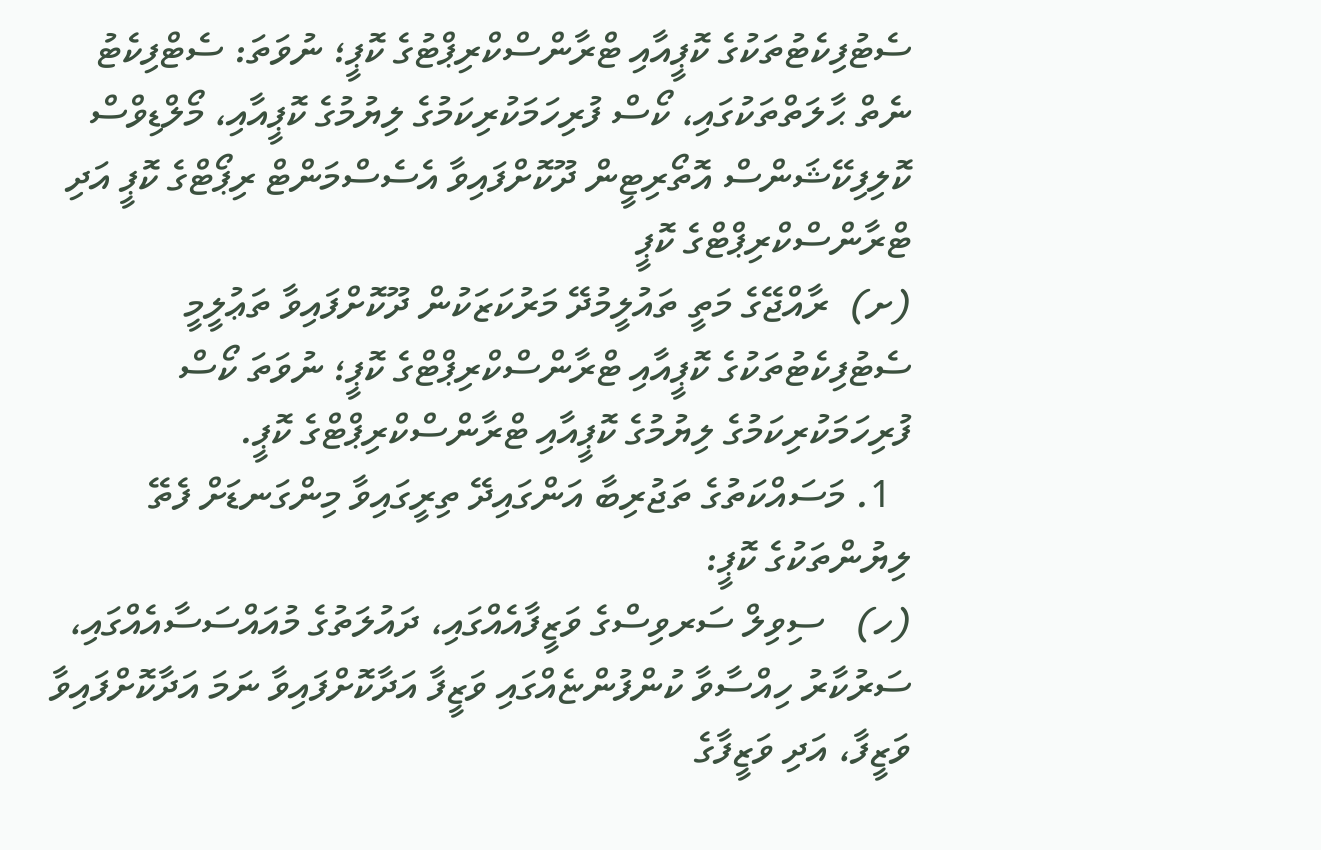ސެޓުފިކެޓުތަކުގެ ކޮޕީއާއި ޓްރާންސްކްރިޕްޓުގެ ކޮޕީ؛ ނުވަތަ: ސެޓްފިކެޓު ނެތް ޙާލަތްތަކުގައި، ކޯސް ފުރިހަމަކުރިކަމުގެ ލިޔުމުގެ ކޮޕީއާއި، މޯލްޑިވްސް ކޮލިފިކޭޝަންސް އޮތޯރިޓީން ދޫކޮށްފައިވާ އެސެސްމަންޓް ރިޕޯޓްގެ ކޮޕީ އަދި ޓްރާންސްކްރިޕްޓްގެ ކޮޕީ
(ށ)  ރާއްޖޭގެ މަތީ ތައުލީމުދޭ މަރުކަޒަކުން ދޫކޮށްފައިވާ ތަޢުލީމީ ސެޓުފިކެޓުތަކުގެ ކޮޕީއާއި ޓްރާންސްކްރިޕްޓްގެ ކޮޕީ؛ ނުވަތަ ކޯސް ފުރިހަމަކުރިކަމުގެ ލިޔުމުގެ ކޮޕީއާއި ޓްރާންސްކްރިޕްޓްގެ ކޮޕީ.
  1. މަސައްކަތުގެ ތަޖުރިބާ އަންގައިދޭ ތިރީގައިވާ މިންގަނޑަށް ފެތޭ ލިޔުންތަކުގެ ކޮޕީ:
(ހ)   ސިވިލް ސަރވިސްގެ ވަޒީފާއެއްގައި، ދައުލަތުގެ މުއައްސަސާއެއްގައި، ސަރުކާރު ހިއްސާވާ ކުންފުންޏެއްގައި ވަޒީފާ އަދާކޮށްފައިވާ ނަމަ އަދާކޮށްފައިވާ ވަޒީފާ، އަދި ވަޒީފާގެ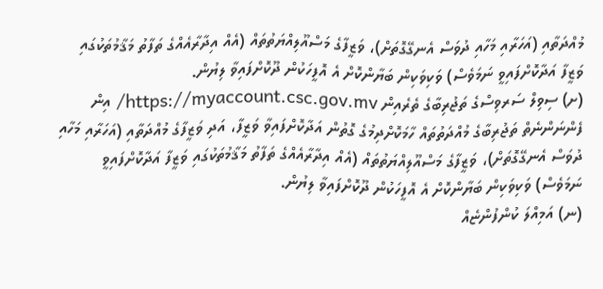މުއްދަތާއި (އަހަރާއި މަހާއި ދުވަސް އެނގޭގޮތަށް)، ވަޒީފާގެ މަސްއޫލިއްޔަތުތައް (އެއް އިދާރާއެއްގެ ތަފާތު މަޤާމުތަކުގައި ވަޒީފާ އަދާކޮށްފައިވީ ނަމަވެސް) ވަކިވަކިން ބަޔާންކޮށް އެ އޮފީހަކުން ދޫކޮށްފައިވާ ލިޔުން.
(ށ) ސިވިލް ސަރވިސްގެ ތަޖުރިބާގެ ތެރެއިން https://myaccount.csc.gov.mv/ އިން ފެންނަންނެތް ތަޖުރިބާގެ މުއްދަތުތައް ހާމަކޮށްދިމުގެ ގޮތުން އަދާކޮށްފައިވާ ވަޒީފާ، އަދި ވަޒީފާގެ މުއްދަތާއި (އަހަރާއި މަހާއި ދުވަސް އެނގޭގޮތަށް)، ވަޒީފާގެ މަސްއޫލިއްޔަތުތައް (އެއް އިދާރާއެއްގެ ތަފާތު މަޤާމުތަކުގައި ވަޒީފާ އަދާކޮށްފައިވީ ނަމަވެސް) ވަކިވަކިން ބަޔާންކޮށް އެ އޮފީހަކުން ދޫކޮށްފައިވާ ލިޔުން.
(ނ) އަމިއްލަ ކުންފުންޏެއް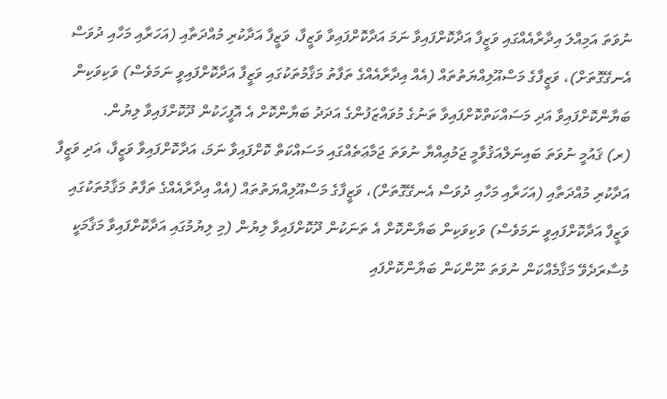ނުވަތަ އަމިއްލަ އިދާރާއެއްގައި ވަޒީފާ އަދާކޮށްފައިވާ ނަމަ އަދާކޮށްފައިވާ ވަޒީފާ، ވަޒީފާ އަދާކުރި މުއްދަތާއި (އަހަރާއި މަހާއި ދުވަސް އެނގޭގޮތަށް)، ވަޒީފާގެ މަސްއޫލިއްޔަތުތައް (އެއް އިދާރާއެއްގެ ތަފާތު މަޤާމުތަކުގައި ވަޒީފާ އަދާކޮށްފައިވީ ނަމަވެސް) ވަކިވަކިން ބަޔާންކޮށްފައިވާ އަދި މަސައްކަތްކޮށްފައިވާ ތަނުގެ މުވައްޒަފުންގެ އަދަދު ބަޔާންކޮށް އެ އޮފީހަކުން ދޫކޮށްފައިވާ ލިޔުން.
(ރ) ޤައުމީ ނުވަތަ ބައިނަލްއަޤުވާމީ ޖަމުޢިއްޔާ ނުވަތަ ޖަމާޢަތެއްގައި މަސައްކަތް ކޮށްފައިވާ ނަމަ، އަދާކޮށްފައިވާ ވަޒީފާ، އަދި ވަޒީފާ އަދާކުރި މުއްދަތާއި (އަހަރާއި މަހާއި ދުވަސް އެނގޭގޮތަށް)، ވަޒީފާގެ މަސްއޫލިއްޔަތުތައް (އެއް އިދާރާއެއްގެ ތަފާތު މަޤާމުތަކުގައި ވަޒީފާ އަދާކޮށްފައިވީ ނަމަވެސް) ވަކިވަކިން ބަޔާންކޮށް އެ ތަނަކުން ދޫކޮށްފައިވާ ލިޔުން (މި ލިޔުމުގައި އަދާކޮށްފައިވާ މަޤާމަކީ މުސާރަދެވޭ މަޤާމެއްކަން ނުވަތަ ނޫންކަން ބަޔާންކޮށްފައި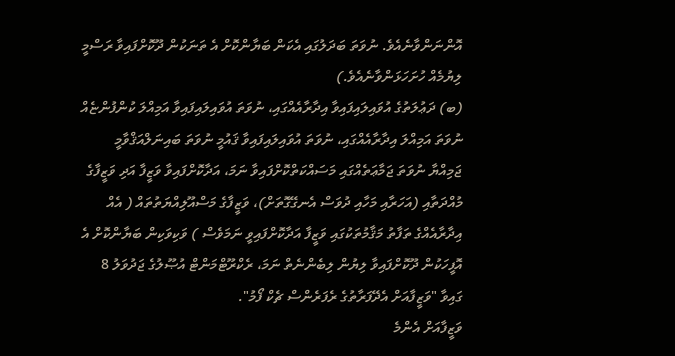އޮންނަންވާނެއެވެ. ނުވަތަ ބަދަލުގައި އެކަން ބަޔާންކޮށް އެ ތަނަކުން ދޫކޮށްފައިވާ ރަސްމީ ލިޔުމެއް ހުށަހަޅަންވާނެއެވެ.)
(ބ) ދަޢުލަތުގެ އުވައިލައިފައިވާ އިދާރާއެއްގައި، ނުވަތަ އުވައިލައިފައިވާ އަމިއްލަ ކުންފުންޏެއް ނުވަތަ އަމިއްލަ އިދާރާއެއްގައި، ނުވަތަ އުވައިލައިފައިވާ ޤައުމީ ނުވަތަ ބައިނަލްއަޤްވާމީ ޖަމިއްޔާ ނުވަތަ ޖަމާޢަތެއްގައި މަސައްކަތްކޮށްފައިވާ ނަމަ، އަދާކޮށްފައިވާ ވަޒީފާ އަދި ވަޒީފާގެ މުއްދަތާއި (އަހަރާއި މަހާއި ދުވަސް އެނގޭގޮތަށް)، ވަޒީފާގެ މަސްއޫލިއްޔަތުތައް ( އެއް އިދާރާއެއްގެ ތަފާތު މަޤާމުތަކުގައި ވަޒީފާ އަދާކޮށްފައިވީ ނަމަވެސް ) ވަކިވަކިން ބަޔާންކޮށް އެ އޮފީހަކުން ދޫކޮށްފައިވާ ލިޔުން ލިބެންނެތް ނަމަ، ރެކްރޫޓްމަންޓް އުޞޫލުގެ ޖަދުވަލު 8 ގައިވާ "ވަޒީފާއަށް އެދޭފަރާތުގެ ރެފަރެންސް ޗެކް ފޯމު".
ވަޒީފާއަށް އެންމެ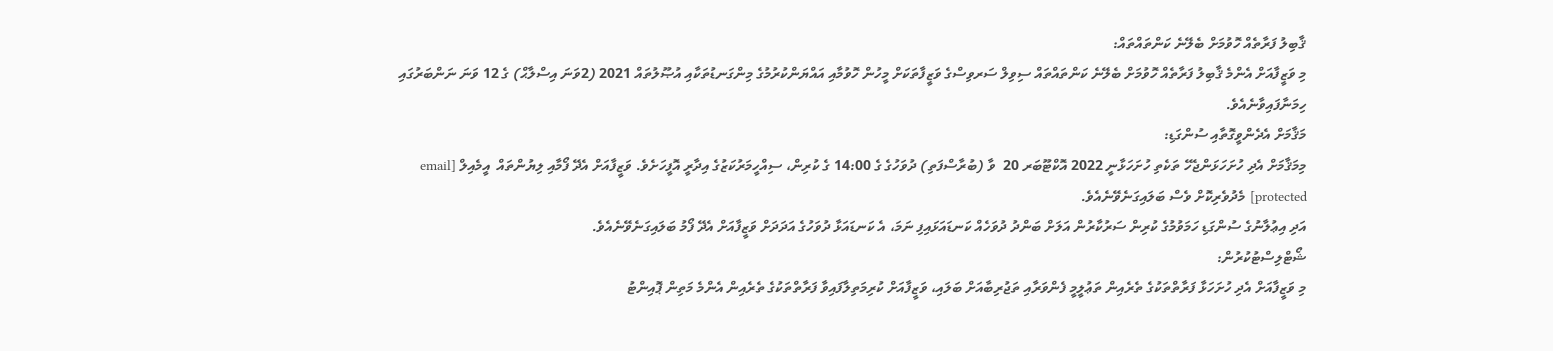ޤާބިލު ފަރާތެއް ހޮވުމަށް ބެލޭނެ ކަންތައްތައް:
މި ވަޒީފާއަށް އެންމެ ޤާބިލު ފަރާތެއް ހޮވުމަށް ބެލޭނެ ކަންތައްތައް ސިވިލް ސަރވިސްގެ ވަޒީފާތަކަށް މީހުން ހޮވުމާއި އައްޔަންކުރުމުގެ މިންގަނޑުތަކާއި އުޞޫލުތައް 2021 (2ވަނަ އިސްލާޙް) ގެ 12 ވަނަ ނަންބަރުގައި ހިމަނާފައިވާނެއެވެ.
މަޤާމަށް އެދެންވީގޮތާއި ސުންގަޑި:
މިމަޤާމަށް އެދި ހުށަހަޅަންޖެހޭ ތަކެތި ހުށަހަޅާނީ 2022 އޮކްޓޫބަރ 20  ވާ (ބުރާސްފަތި) ދުވަހުގެ ގެ 14:00 ގެ ކުރިން، ސިއްހީމަރުކަޒުގެ އިދާރީ އޮފީހަށެވެ. ވަޒީފާއަށް އެދޭ ފޯމާއި ލިޔުންތައް  އީމެއިލް [email protected] މެދުވެރިކޮށް ވެސް ބަލައިގަނެވޭނެއެވެ.
އަދި އިޢުލާނުގެ ސުންގަޑި ހަމަވުމުގެ ކުރިން ސަރުކާރުން އަލަށް ބަންދު ދުވަހެއް ކަނޑައަޅައިފި ނަމަ، އެ ކަނޑައަޅާ ދުވަހުގެ އަދަދަށް ވަޒީފާއަށް އެދޭ ފޯމު ބަލައިގަނެވޭނެއެވެ.
ޝޯޓްލިސްޓުކުރުން:
މި ވަޒީފާއަށް އެދި ހުށަހަޅާ ފަރާތްތަކުގެ ތެރެއިން ތަޢުލީމީ ފެންވަރާއި ތަޖުރިބާއަށް ބަލައި، ވަޒީފާއަށް ކުރިމަތިލާފައިވާ ފަރާތްތަކުގެ ތެރެއިން އެންމެ މަތިން ޕޮއިންޓު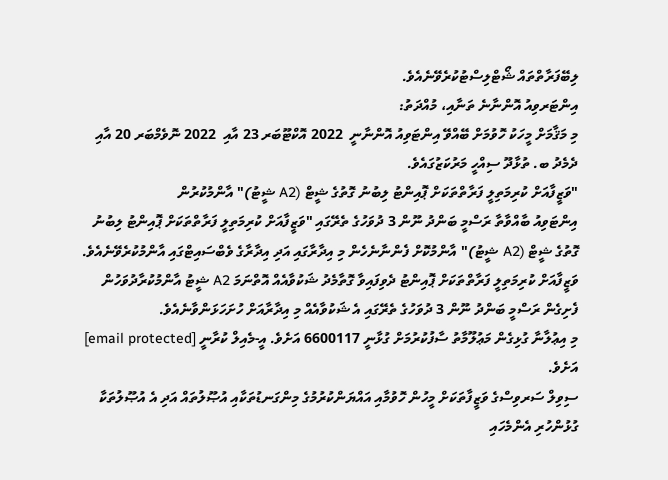ލިބޭފަރާތްތައް ޝޯޓްލިސްޓުކުރެވޭނެއެވެ.
އިންޓަރވިއު އޮންނާނެ ތަނާއި، މުއްދަތު:
މި މަޤާމަށް މީހަކު ހޮވުމަށް ބޭއްވޭ އިންޓަވިއު އޮންނާނީ  2022 އޮކްޓޫބަރ 23 އާއި  2022 ނޮވެމްބަރ 20 އާއި ދެމެދު ބ. ތުޅާދޫ ސިއްހީ މަރުކަޒުގައެވެ.
"ވަޒީފާއަށް ކުރިމަތިލީ ފަރާތްތަކަށް ޕޮއިންޓު ލިބުނު ގޮތުގެ ޝީޓް (A2 ޝީޓު)" އާންމުކުރުން
އިންޓަވިއު ބާއްވާތާ ރަސްމީ ބަންދު ނޫން 3 ދުވަހުގެ ތެރޭގައި "ވަޒީފާއަށް ކުރިމަތިލީ ފަރާތްތަކަށް ޕޮއިންޓު ލިބުނު ގޮތުގެ ޝީޓް (A2 ޝީޓު)" އާންމުކޮށް ފެންނާނެހެން މި އިދާރާގައި އަދި އިދާރާގެ ވެބްސައިޓްގައި އާންމުކުރެވޭނެއެވެ. ވަޒީފާއަށް ކުރިމަތިލީ ފަރާތްތަކަށް ޕޮއިންޓު ދެވިފައިވާ ގޮތާމެދު ޝަކުވާއެއް އޮތްނަމަ A2 ޝީޓު އާންމުކުރާދުވަހުން ފެށިގެން ރަސްމީ ބަންދު ނޫން 3 ދުވަހުގެ ތެރޭގައި އެ ޝަކުވާއެއް މި އިދާރާއަށް ހުށަހަޅަންވާނެއެވެ.
މި އިޢުލާނާ ގުޅިގެން މަޢުލޫމާތު ސާފުކުރުމަށް ގުޅާނީ 6600117 އަށެވެ. އީ-މެއިލް ކުރާނީ [email protected]  އަށެވެ.
ސިވިލް ސަރވިސްގެ ވަޒީފާތަކަށް މީހުން ހޮވުމާއި އައްޔަންކުރުމުގެ މިންގަނޑުތަކާއި އުޞޫލުތައް އަދި އެ އުޞޫލުތަކާ ގުޅުންހުރި އެންމެހައި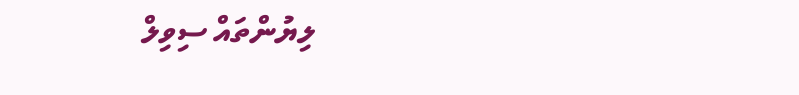ލިޔުންތައް ސިވިލް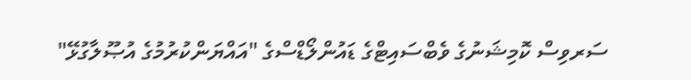ސަރވިސް ކޮމިޝަނުގެ ވެބްސައިޓްގެ ޑައުންލޯޑްސްގެ "އައްޔަންކުރުމުގެ އުޞޫލާގުޅޭ"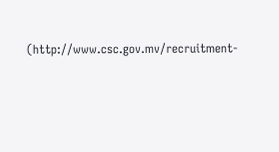(http://www.csc.gov.mv/recruitment-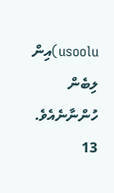usoolu)އިން ލިބެން ހުންނާނެއެވެ.
13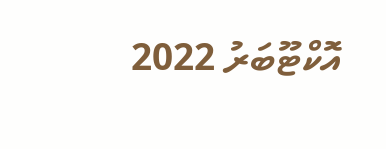އޮކްޓޫބަރު 2022